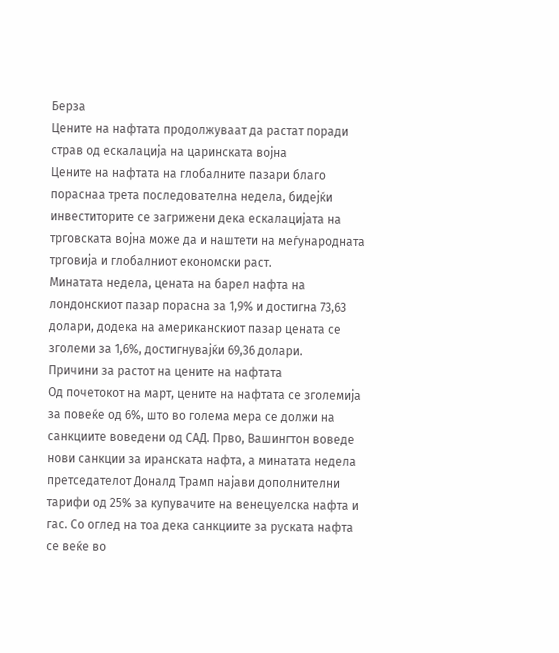Берза
Цените на нафтата продолжуваат да растат поради страв од ескалација на царинската војна
Цените на нафтата на глобалните пазари благо пораснаа трета последователна недела, бидејќи инвеститорите се загрижени дека ескалацијата на трговската војна може да и наштети на меѓународната трговија и глобалниот економски раст.
Минатата недела, цената на барел нафта на лондонскиот пазар порасна за 1,9% и достигна 73,63 долари, додека на американскиот пазар цената се зголеми за 1,6%, достигнувајќи 69,36 долари.
Причини за растот на цените на нафтата
Од почетокот на март, цените на нафтата се зголемија за повеќе од 6%, што во голема мера се должи на санкциите воведени од САД. Прво, Вашингтон воведе нови санкции за иранската нафта, а минатата недела претседателот Доналд Трамп најави дополнителни тарифи од 25% за купувачите на венецуелска нафта и гас. Со оглед на тоа дека санкциите за руската нафта се веќе во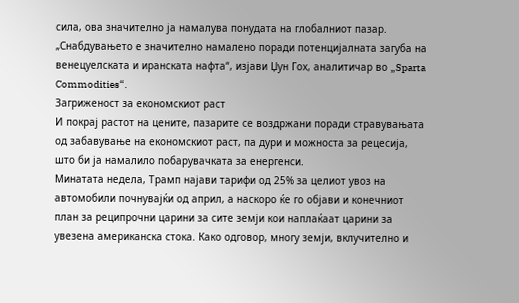сила, ова значително ја намалува понудата на глобалниот пазар.
„Снабдувањето е значително намалено поради потенцијалната загуба на венецуелската и иранската нафта“, изјави Џун Гох, аналитичар во „Sparta Commodities“.
Загриженост за економскиот раст
И покрај растот на цените, пазарите се воздржани поради стравувањата од забавување на економскиот раст, па дури и можноста за рецесија, што би ја намалило побарувачката за енергенси.
Минатата недела, Трамп најави тарифи од 25% за целиот увоз на автомобили почнувајќи од април, а наскоро ќе го објави и конечниот план за реципрочни царини за сите земји кои наплаќаат царини за увезена американска стока. Како одговор, многу земји, вклучително и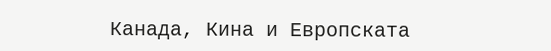Канада, Кина и Европската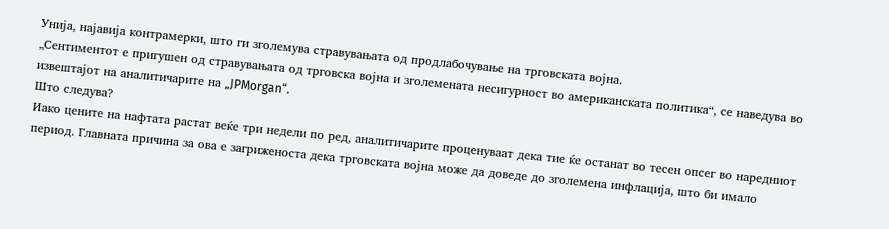Унија, најавија контрамерки, што ги зголемува стравувањата од продлабочување на трговската војна.
„Сентиментот е пригушен од стравувањата од трговска војна и зголемената несигурност во американската политика“, се наведува во извештајот на аналитичарите на „JPMorgan“.
Што следува?
Иако цените на нафтата растат веќе три недели по ред, аналитичарите проценуваат дека тие ќе останат во тесен опсег во наредниот период. Главната причина за ова е загриженоста дека трговската војна може да доведе до зголемена инфлација, што би имало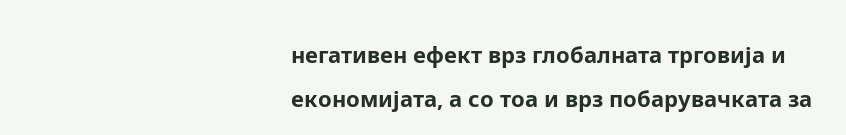негативен ефект врз глобалната трговија и економијата, а со тоа и врз побарувачката за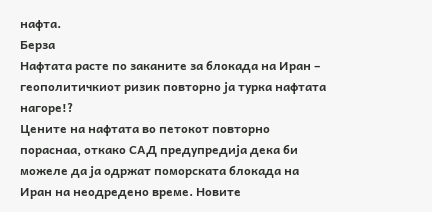нафта.
Берза
Нафтата расте по заканите за блокада на Иран – геополитичкиот ризик повторно ја турка нафтата нагоре!?
Цените на нафтата во петокот повторно пораснаа, откако САД предупредија дека би можеле да ја одржат поморската блокада на Иран на неодредено време. Новите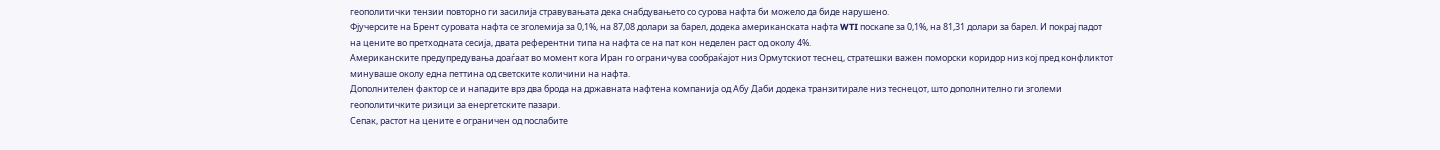геополитички тензии повторно ги засилија стравувањата дека снабдувањето со сурова нафта би можело да биде нарушено.
Фјучерсите на Брент суровата нафта се зголемија за 0,1%, на 87,08 долари за барел, додека американската нафта WTI поскапе за 0,1%, на 81,31 долари за барел. И покрај падот на цените во претходната сесија, двата референтни типа на нафта се на пат кон неделен раст од околу 4%.
Американските предупредувања доаѓаат во момент кога Иран го ограничува сообраќајот низ Ормутскиот теснец, стратешки важен поморски коридор низ кој пред конфликтот минуваше околу една петтина од светските количини на нафта.
Дополнителен фактор се и нападите врз два брода на државната нафтена компанија од Абу Даби додека транзитирале низ теснецот, што дополнително ги зголеми геополитичките ризици за енергетските пазари.
Сепак, растот на цените е ограничен од послабите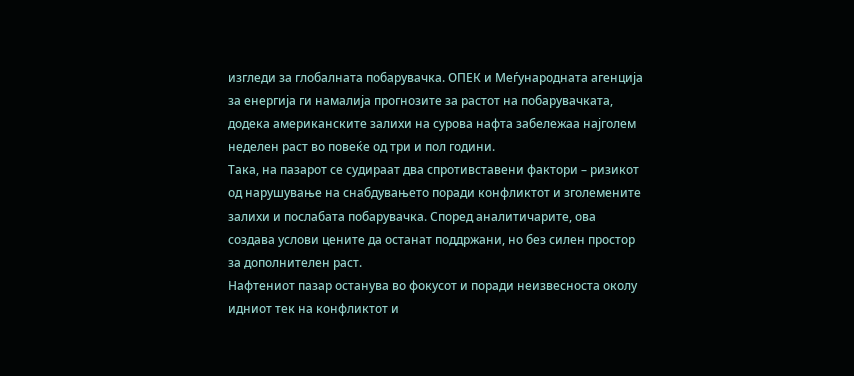изгледи за глобалната побарувачка. ОПЕК и Меѓународната агенција за енергија ги намалија прогнозите за растот на побарувачката, додека американските залихи на сурова нафта забележаа најголем неделен раст во повеќе од три и пол години.
Така, на пазарот се судираат два спротивставени фактори – ризикот од нарушување на снабдувањето поради конфликтот и зголемените залихи и послабата побарувачка. Според аналитичарите, ова создава услови цените да останат поддржани, но без силен простор за дополнителен раст.
Нафтениот пазар останува во фокусот и поради неизвесноста околу идниот тек на конфликтот и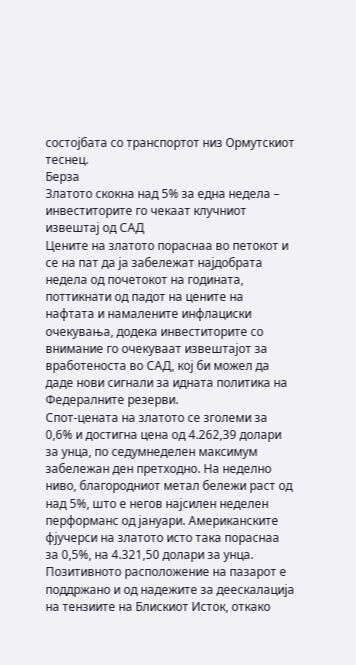состојбата со транспортот низ Ормутскиот теснец.
Берза
Златото скокна над 5% за една недела – инвеститорите го чекаат клучниот извештај од САД
Цените на златото пораснаа во петокот и се на пат да ја забележат најдобрата недела од почетокот на годината, поттикнати од падот на цените на нафтата и намалените инфлациски очекувања, додека инвеститорите со внимание го очекуваат извештајот за вработеноста во САД, кој би можел да даде нови сигнали за идната политика на Федералните резерви.
Спот-цената на златото се зголеми за 0,6% и достигна цена од 4.262,39 долари за унца, по седумнеделен максимум забележан ден претходно. На неделно ниво, благородниот метал бележи раст од над 5%, што е негов најсилен неделен перформанс од јануари. Американските фјучерси на златото исто така пораснаа за 0,5%, на 4.321,50 долари за унца.
Позитивното расположение на пазарот е поддржано и од надежите за деескалација на тензиите на Блискиот Исток, откако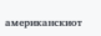американскиот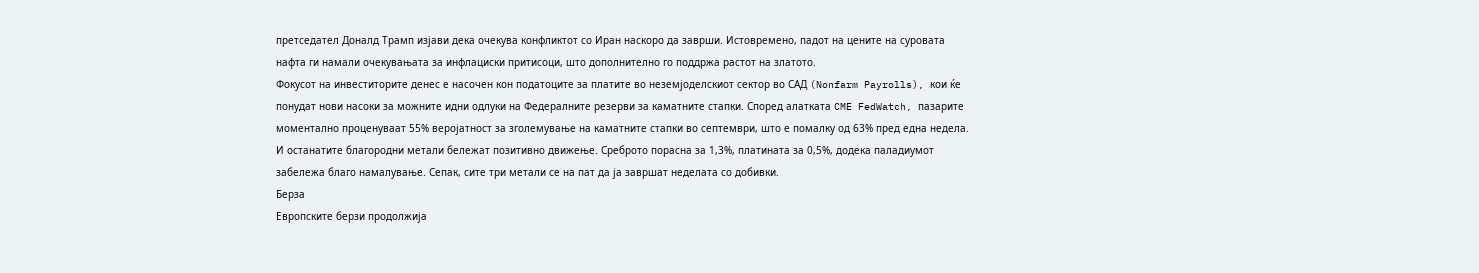претседател Доналд Трамп изјави дека очекува конфликтот со Иран наскоро да заврши. Истовремено, падот на цените на суровата нафта ги намали очекувањата за инфлациски притисоци, што дополнително го поддржа растот на златото.
Фокусот на инвеститорите денес е насочен кон податоците за платите во неземјоделскиот сектор во САД (Nonfarm Payrolls), кои ќе понудат нови насоки за можните идни одлуки на Федералните резерви за каматните стапки. Според алатката CME FedWatch, пазарите моментално проценуваат 55% веројатност за зголемување на каматните стапки во септември, што е помалку од 63% пред една недела.
И останатите благородни метали бележат позитивно движење. Среброто порасна за 1,3%, платината за 0,5%, додека паладиумот забележа благо намалување. Сепак, сите три метали се на пат да ја завршат неделата со добивки.
Берза
Европските берзи продолжија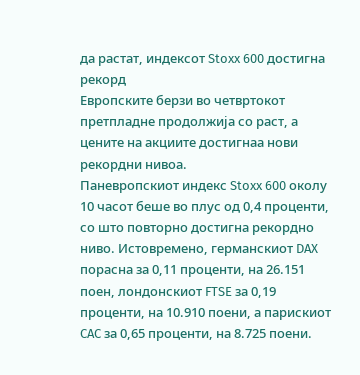да растат, индексот Stoxx 600 достигна рекорд
Европските берзи во четвртокот претпладне продолжија со раст, а цените на акциите достигнаа нови рекордни нивоа.
Паневропскиот индекс Stoxx 600 околу 10 часот беше во плус од 0,4 проценти, со што повторно достигна рекордно ниво. Истовремено, германскиот DAX порасна за 0,11 проценти, на 26.151 поен, лондонскиот FTSE за 0,19 проценти, на 10.910 поени, а парискиот CAC за 0,65 проценти, на 8.725 поени.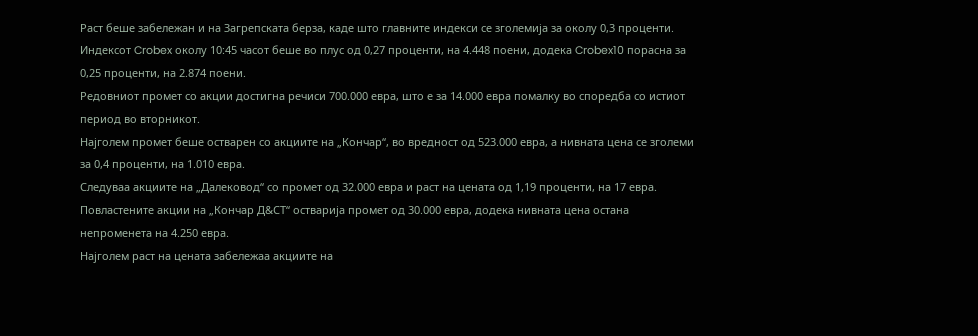Раст беше забележан и на Загрепската берза, каде што главните индекси се зголемија за околу 0,3 проценти.
Индексот Crobex околу 10:45 часот беше во плус од 0,27 проценти, на 4.448 поени, додека Crobex10 порасна за 0,25 проценти, на 2.874 поени.
Редовниот промет со акции достигна речиси 700.000 евра, што е за 14.000 евра помалку во споредба со истиот период во вторникот.
Најголем промет беше остварен со акциите на „Кончар“, во вредност од 523.000 евра, а нивната цена се зголеми за 0,4 проценти, на 1.010 евра.
Следуваа акциите на „Далековод“ со промет од 32.000 евра и раст на цената од 1,19 проценти, на 17 евра. Повластените акции на „Кончар Д&СТ“ остварија промет од 30.000 евра, додека нивната цена остана непроменета на 4.250 евра.
Најголем раст на цената забележаа акциите на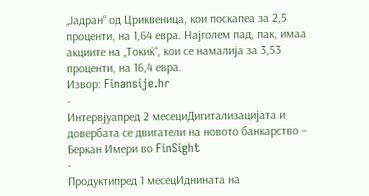„Јадран“ од Цриквеница, кои поскапеа за 2,5 проценти, на 1,64 евра. Најголем пад, пак, имаа акциите на „Токиќ“, кои се намалија за 3,53 проценти, на 16,4 евра.
Извор: Finansije.hr
-
Интервјуапред 2 месециДигитализацијата и довербата се двигатели на новото банкарство – Беркан Имери во FinSight
-
Продуктипред 1 месецИднината на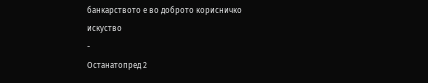банкарството е во доброто корисничко искуство
-
Останатопред 2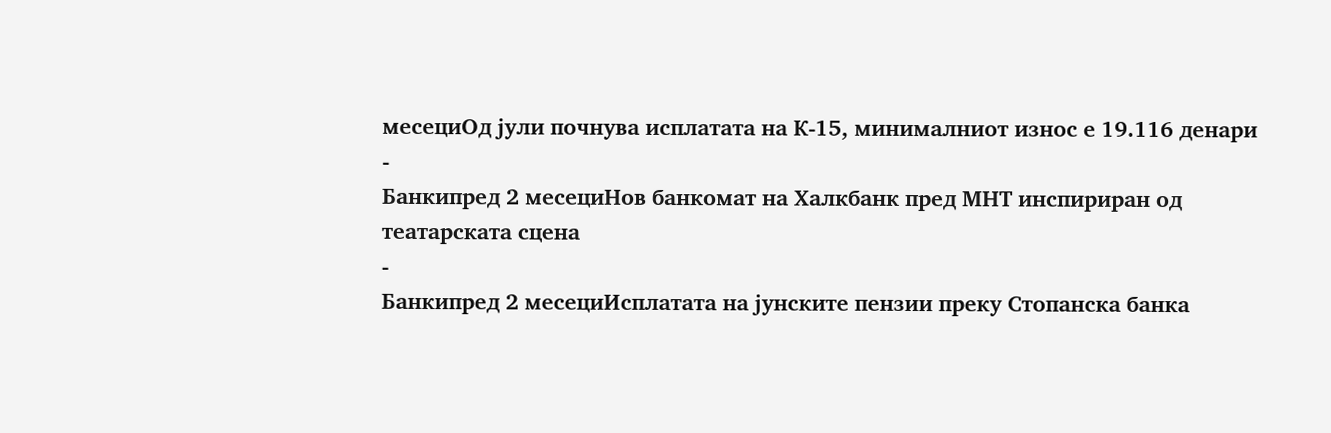месециОд јули почнува исплатата на К-15, минималниот износ е 19.116 денари
-
Банкипред 2 месециНов банкомат на Халкбанк пред МНТ инспириран од театарската сцена
-
Банкипред 2 месециИсплатата на јунските пензии преку Стопанска банка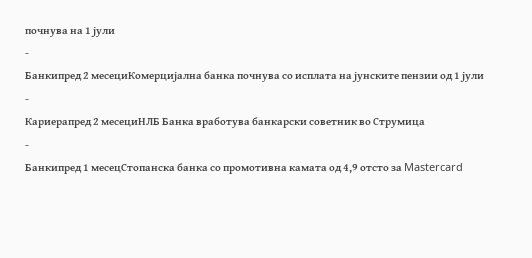почнува на 1 јули
-
Банкипред 2 месециКомерцијална банка почнува со исплата на јунските пензии од 1 јули
-
Кариерапред 2 месециНЛБ Банка вработува банкарски советник во Струмица
-
Банкипред 1 месецСтопанска банка со промотивна камата од 4,9 отсто за Mastercard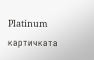Platinum картичката